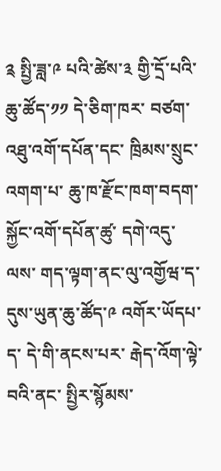༉ སྤྱི་ཟླ་༩ པའི་ཚེས་༣ གྱི་དྲོ་པའི་ཆུ་ཚོད་༡༡ དེ་ཅིག་ཁར་ བཙག་འཐུ་འགོ་དཔོན་དང་ ཁྲིམས་སྲུང་འགག་པ་ ཆུ་ཁ་རྫོང་ཁག་བདག་སྐྱོང་འགོ་དཔོན་ཚུ་ དགེ་འདུ་ལས་ གད་ལྟག་ནང་ལུ་འགྱོཝ་ད་ དུས་ཡུན་ཆུ་ཚོད་༩ འགོར་ཡོདཔ་ད་ དེ་གི་ནངས་པར་ རྒེད་འོག་ལྟེ་བའི་ནང་ སྤྱིར་སྙོམས་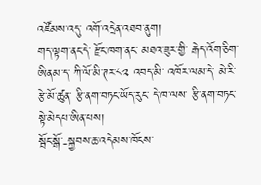འཛོམས་འདུ་ འགོ་འདྲེན་འཐབ་ནུག།
གད་ལྟག་ནང་དེ་ རྫོང་ཁག་ནང་ མཐའ་ཟུར་གྱི་ རྒེད་འོག་ཅིག་ཨིནམ་ད་ ཀི་ལོ་མི་ཊར་༨༢ འབད་མི་ འཁོར་ལམ་དེ་ མེ་རི་རྩེ་མོ་ཚུན་ རྩི་ནག་བཏང་ཡོད་རུང་ དེ་ཁ་ལས་ རྩི་ནག་བཏང་སྟེ་མེདཔ་ཨིན་པས།
སྦོང་སྒོ་-སྐྱབས་ཆ་འདེམས་ཁོངས་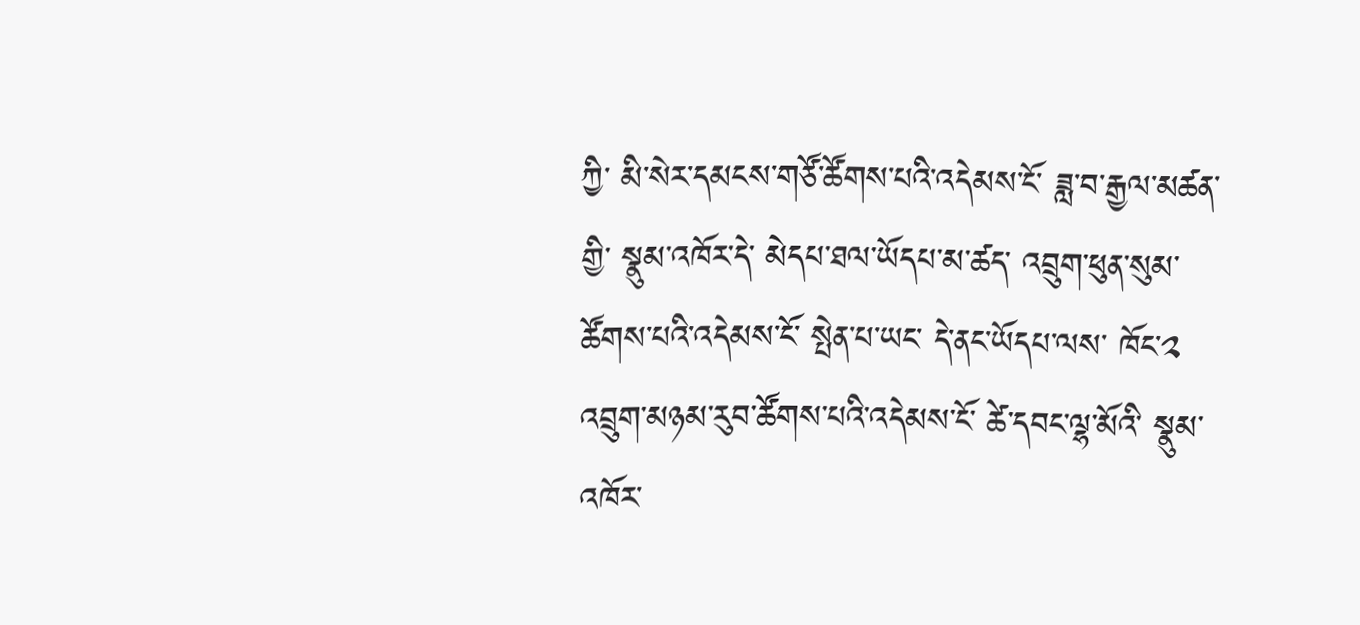ཀྱི་ མི་སེར་དམངས་གཙོ་ཚོགས་པའི་འདེམས་ངོ་ ཟླ་བ་རྒྱལ་མཚན་གྱི་ སྣུམ་འཁོར་དེ་ མེདཔ་ཐལ་ཡོདཔ་མ་ཚད་ འབྲུག་ཕུན་སུམ་ཚོགས་པའི་འདེམས་ངོ་ སྤེན་པ་ཡང་ དེ་ནང་ཡོདཔ་ལས་ ཁོང་༢ འབྲུག་མཉམ་རུབ་ཚོགས་པའི་འདེམས་ངོ་ ཚེ་དབང་ལྷ་མོའི་ སྣུམ་འཁོར་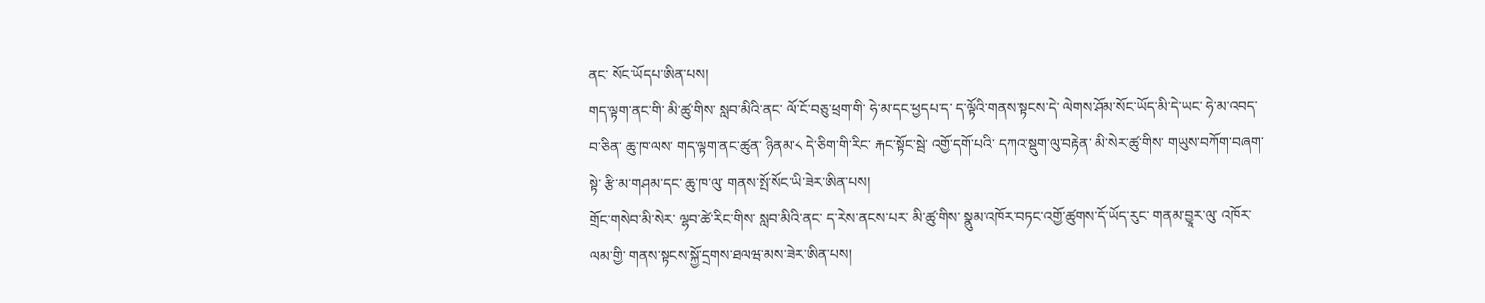ནང་ སོང་ཡོདཔ་ཨིན་པས།
གད་ལྟག་ནང་གི་ མི་ཚུ་གིས་ སླབ་མིའི་ནང་ ལོ་ངོ་བཅུ་ཕྲག་གི་ ཧེ་མ་དང་ཕྱདཔ་ད་ ད་ལྟོའི་གནས་སྟངས་དེ་ ལེགས་ཤོམ་སོང་ཡོད་མི་དེ་ཡང་ ཧེ་མ་འབད་བ་ཅིན་ ཆུ་ཁ་ལས་ གད་ལྟག་ནང་ཚུན་ ཉིནམ་༨ དེ་ཅིག་གི་རིང་ རྐང་སྟོང་སྦེ་ འགྱོ་དགོ་པའི་ དཀའ་སྡུག་ལུ་བརྟེན་ མི་སེར་ཚུ་གིས་ གཡུས་བཀོག་བཞག་སྟེ་ རྩི་མ་གཤམ་དང་ ཆུ་ཁ་ལུ་ གནས་སྤོ་སོང་ཡི་ཟེར་ཨིན་པས།
གྲོང་གསེབ་མི་སེར་ ལྷབ་ཚེ་རིང་གིས་ སླབ་མིའི་ནང་ ད་རེས་ནངས་པར་ མི་ཚུ་གིས་ སྣུམ་འཁོར་བཏང་འགྱོ་ཚུགས་དོ་ཡོད་རུང་ གནམ་བྱཱར་ལུ་ འཁོར་ལམ་གྱི་ གནས་སྟངས་སྐྱོ་དྲགས་ཐལཝ་མས་ཟེར་ཨིན་པས།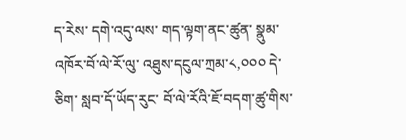ད་རེས་ དགེ་འདུ་ལས་ གད་ལྟག་ནང་ཚུན་ སྣུམ་འཁོར་བོ་ལེ་རོ་ལུ་ འཐུས་དངུལ་ཀྲམ་༨,༠༠༠ དེ་ཅིག་ སླབ་དོ་ཡོད་རུང་ བོ་ལེ་རོའི་ཇོ་བདག་ཚུ་གིས་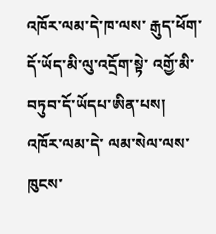འཁོར་ལམ་དེ་ཁ་ལས་ རྒུད་ཕོག་དོ་ཡོད་མི་ལུ་འདྲོག་སྟེ་ འགྱོ་མི་བཏུབ་དོ་ཡོདཔ་ཨིན་པས།
འཁོར་ལམ་དེ་ ལམ་སེལ་ལས་ཁུངས་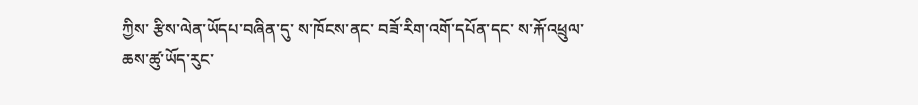ཀྱིས་ རྩིས་ལེན་ཡོདཔ་བཞིན་དུ་ ས་ཁོངས་ནང་ བཟོ་རིག་འགོ་དཔོན་དང་ ས་རྐོ་འཕྲུལ་ཆས་ཚུ་ཡོད་རུང་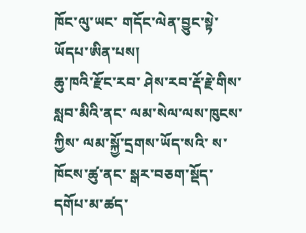ཁོང་ལུ་ཡང་ གདོང་ལེན་བྱུང་སྟེ་ཡོདཔ་ཨིན་པས།
ཆུ་ཁའི་རྫོང་རབ་ ཤེས་རབ་རྡོ་རྗེ་གིས་ སླབ་མིའི་ནང་ ལམ་སེལ་ལས་ཁུངས་ཀྱིས་ ལམ་སྐྱོ་དྲགས་ཡོད་སའི་ ས་ཁོངས་ཚུ་ནང་ སྒར་བཅག་སྡོད་དགོཔ་མ་ཚད་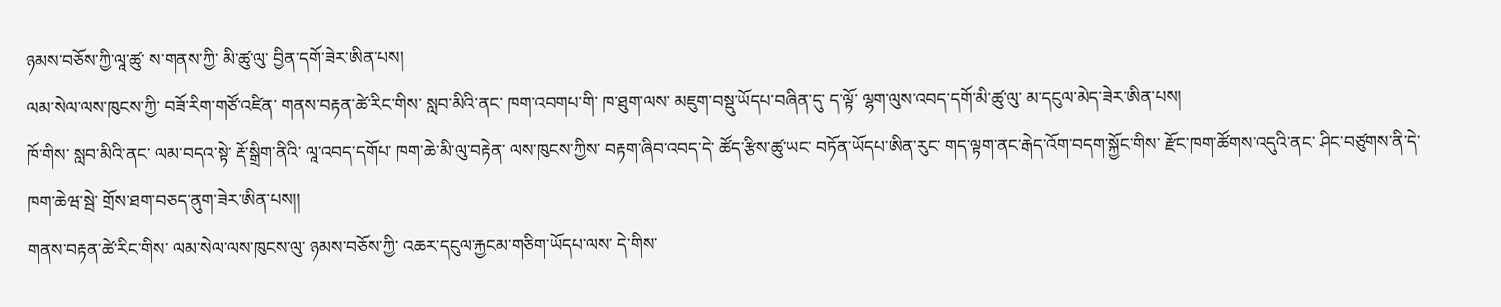ཉམས་བཅོས་ཀྱི་ལཱ་ཚུ་ ས་གནས་ཀྱི་ མི་ཚུ་ལུ་ བྱིན་དགོ་ཟེར་ཨིན་པས།
ལམ་སེལ་ལས་ཁུངས་ཀྱི་ བཟོ་རིག་གཙོ་འཛིན་ གནས་བརྟན་ཚེ་རིང་གིས་ སླབ་མིའི་ནང་ ཁག་འབགཔ་གི་ ཁ་ཐུག་ལས་ མཇུག་བསྡུ་ཡོདཔ་བཞིན་དུ་ ད་ལྟོ་ ལྷག་ལུས་འབད་དགོ་མི་ཚུ་ལུ་ མ་དངུལ་མེད་ཟེར་ཨིན་པས།
ཁོ་གིས་ སླབ་མིའི་ནང་ ལམ་བདའ་སྟེ་ རྡོ་སྒྲིག་ནིའི་ ལཱ་འབད་དགོཔ་ ཁག་ཆེ་མི་ལུ་བརྟེན་ ལས་ཁུངས་ཀྱིས་ བརྟག་ཞིབ་འབད་དེ་ ཚོད་རྩིས་ཚུ་ཡང་ བཏོན་ཡོདཔ་ཨིན་རུང་ གད་ལྟག་ནང་རྒེད་འོག་བདག་སྐྱོང་གིས་ རྫོང་ཁག་ཚོགས་འདུའི་ནང་ ཤིང་བཙུགས་ནི་དེ་ ཁག་ཆེཝ་སྦེ་ གྲོས་ཐག་བཅད་ནུག་ཟེར་ཨིན་པས།།
གནས་བརྟན་ཚེ་རིང་གིས་ ལམ་སེལ་ལས་ཁུངས་ལུ་ ཉམས་བཅོས་ཀྱི་ འཆར་དངུལ་རྐྱངམ་གཅིག་ཡོདཔ་ལས་ དེ་གིས་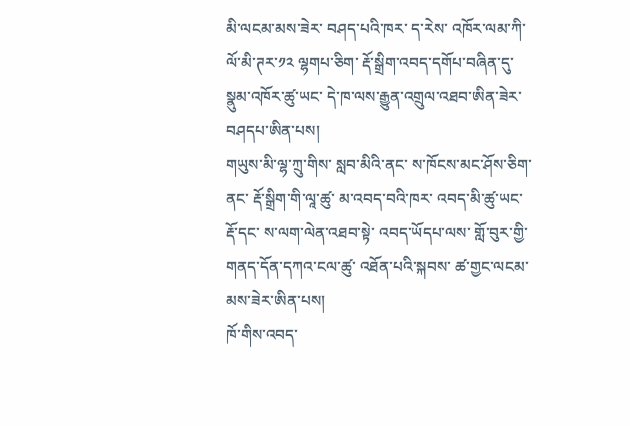མི་ལངམ་མས་ཟེར་ བཤད་པའི་ཁར་ ད་རེས་ འཁོར་ལམ་ཀི་ལོ་མི་ཊར་༡༢ ལྷགཔ་ཅིག་ རྡོ་སྒྲིག་འབད་དགོཔ་བཞིན་དུ་ སྣུམ་འཁོར་ཚུ་ཡང་ དེ་ཁ་ལས་རྒྱུན་འགྲུལ་འཐབ་ཨིན་ཟེར་ བཤདཔ་ཨིན་པས།
གཡུས་མི་ལྷ་ཀྲུ་གིས་ སླབ་མིའི་ནང་ ས་ཁོངས་མང་ཤོས་ཅིག་ནང་ རྡོ་སྒྲིག་གི་ལཱ་ཚུ་ མ་འབད་བའི་ཁར་ འབད་མི་ཚུ་ཡང་ རྡོ་དང་ ས་ལག་ལེན་འཐབ་སྟེ་ འབད་ཡོདཔ་ལས་ གློ་བུར་གྱི་ གནད་དོན་དཀའ་ངལ་ཚུ་ འཐོན་པའི་སྐབས་ ཚ་གྱང་ལངམ་མས་ཟེར་ཨིན་པས།
ཁོ་གིས་འབད་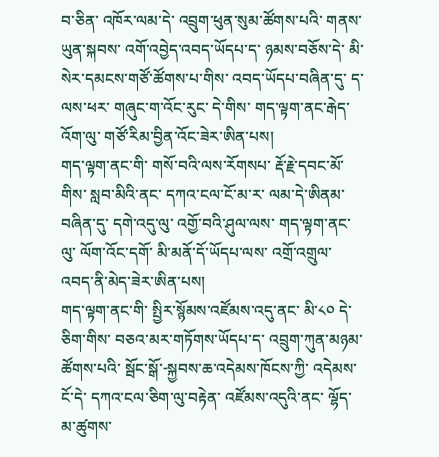བ་ཅིན་ འཁོར་ལམ་དེ་ འབྲུག་ཕུན་སུམ་ཚོགས་པའི་ གནས་ཡུན་སྐབས་ འགོ་འབྱེད་འབད་ཡོདཔ་ད་ ཉམས་བཅོས་དེ་ མི་སེར་དམངས་གཙོ་ཚོགས་པ་གིས་ འབད་ཡོདཔ་བཞིན་དུ་ ད་ལས་ཕར་ གཞུང་ག་འོང་རུང་ དེ་གིས་ གད་ལྟག་ནང་རྒེད་འོག་ལུ་ གཙོ་རིམ་བྱིན་འོང་ཟེར་ཨིན་པས།
གད་ལྟག་ནང་གི་ གསོ་བའི་ལས་རོགསཔ་ རྡོ་རྗེ་དབང་མོ་གིས་ སླབ་མིའི་ནང་ དཀའ་ངལ་ངོ་མ་ར་ ལམ་དེ་ཨིནམ་བཞིན་དུ་ དགེ་འདུ་ལུ་ འགྱོ་བའི་ཤུལ་ལས་ གད་ལྟག་ནང་ལུ་ ལོག་འོང་དགོ་ མི་མནོ་དོ་ཡོདཔ་ལས་ འགྲོ་འགྲུལ་འབད་ནི་མེད་ཟེར་ཨིན་པས།
གད་ལྟག་ནང་གི་ སྤྱིར་སྙོམས་འཛོམས་འདུ་ནང་ མི་༨༠ དེ་ཅིག་གིས་ བཅའ་མར་གཏོགས་ཡོདཔ་ད་ འབྲུག་ཀུན་མཉམ་ཚོགས་པའི་ སྦོང་སྒོ་-སྐྱབས་ཆ་འདེམས་ཁོངས་ཀྱི་ འདེམས་ངོ་དེ་ དཀའ་ངལ་ཅིག་ལུ་བརྟེན་ འཛོམས་འདུའི་ནང་ ལྷོད་མ་ཚུགས་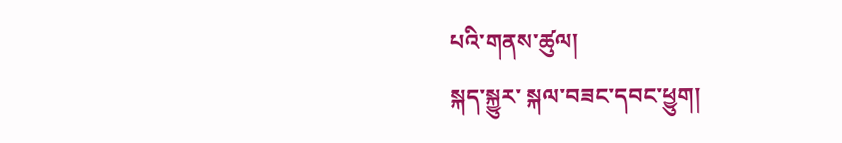པའི་གནས་ཚུལ།
སྐད་སྐྱུར་ སྐལ་བཟང་དབང་ཕྱུག།